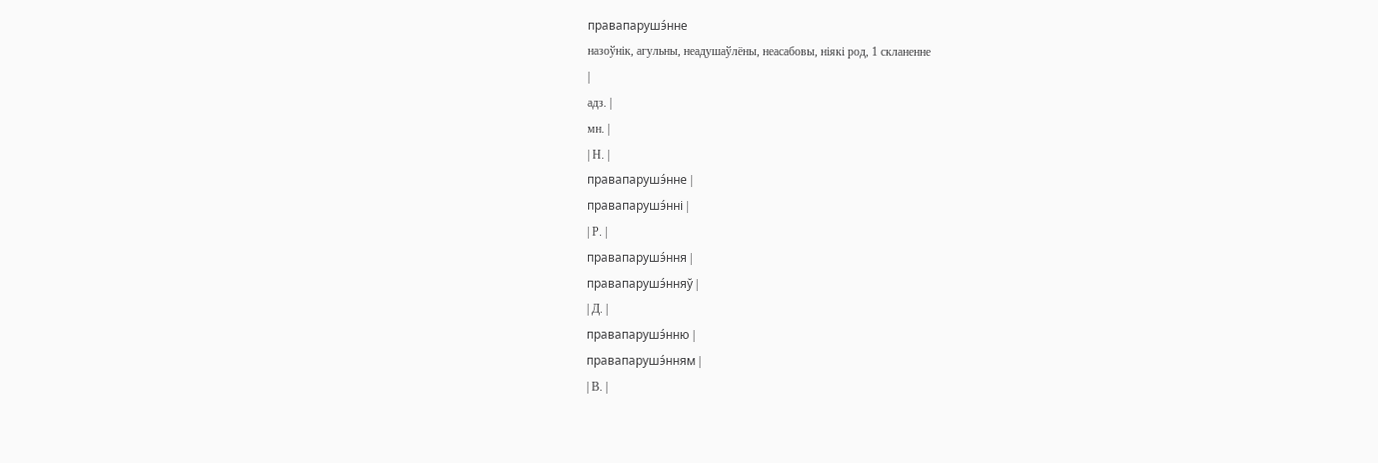правапарушэ́нне
назоўнік, агульны, неадушаўлёны, неасабовы, ніякі род, 1 скланенне
|
адз. |
мн. |
| Н. |
правапарушэ́нне |
правапарушэ́нні |
| Р. |
правапарушэ́ння |
правапарушэ́нняў |
| Д. |
правапарушэ́нню |
правапарушэ́нням |
| В. |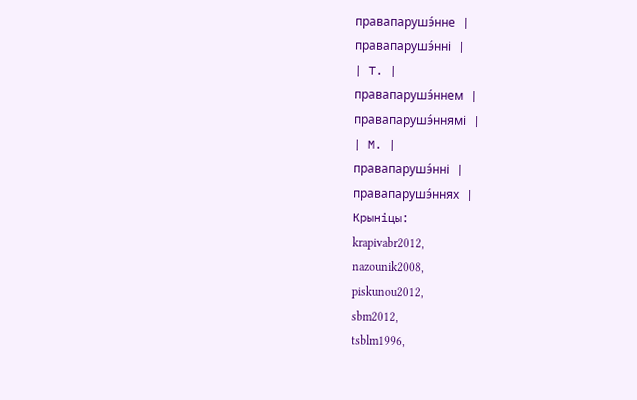правапарушэ́нне |
правапарушэ́нні |
| Т. |
правапарушэ́ннем |
правапарушэ́ннямі |
| М. |
правапарушэ́нні |
правапарушэ́ннях |
Крыніцы:
krapivabr2012,
nazounik2008,
piskunou2012,
sbm2012,
tsblm1996,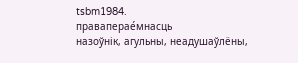tsbm1984.
праваперае́мнасць
назоўнік, агульны, неадушаўлёны,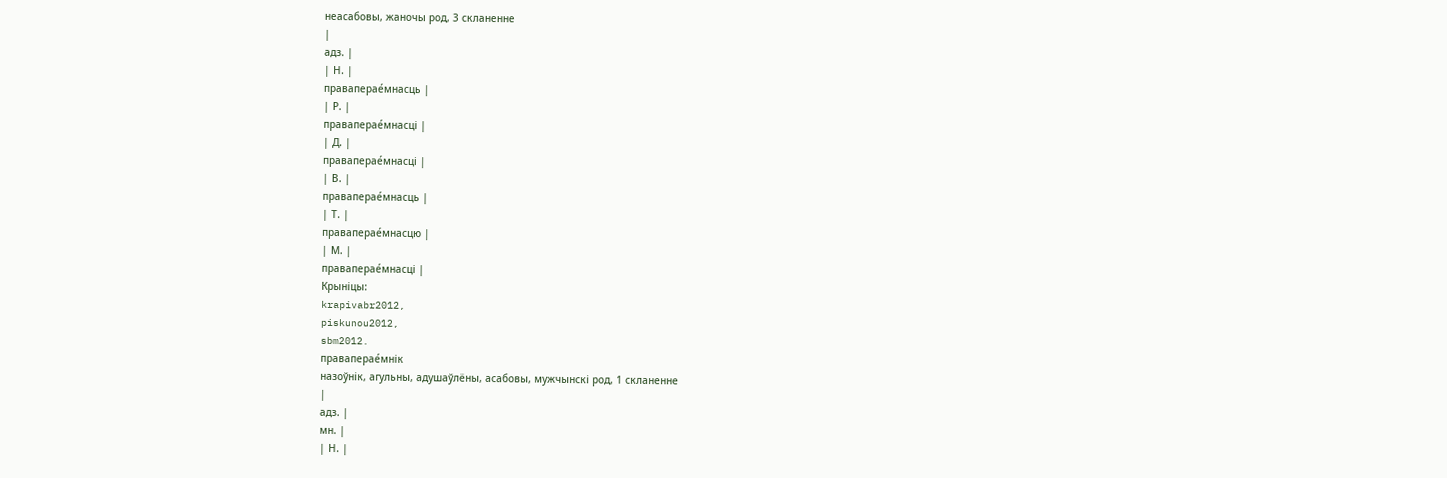неасабовы, жаночы род, 3 скланенне
|
адз. |
| Н. |
праваперае́мнасць |
| Р. |
праваперае́мнасці |
| Д. |
праваперае́мнасці |
| В. |
праваперае́мнасць |
| Т. |
праваперае́мнасцю |
| М. |
праваперае́мнасці |
Крыніцы:
krapivabr2012,
piskunou2012,
sbm2012.
праваперае́мнік
назоўнік, агульны, адушаўлёны, асабовы, мужчынскі род, 1 скланенне
|
адз. |
мн. |
| Н. |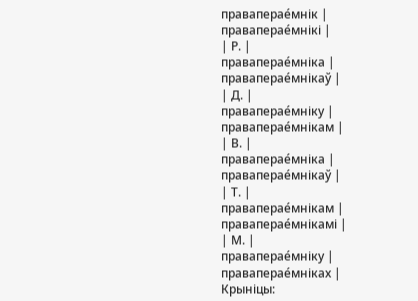праваперае́мнік |
праваперае́мнікі |
| Р. |
праваперае́мніка |
праваперае́мнікаў |
| Д. |
праваперае́мніку |
праваперае́мнікам |
| В. |
праваперае́мніка |
праваперае́мнікаў |
| Т. |
праваперае́мнікам |
праваперае́мнікамі |
| М. |
праваперае́мніку |
праваперае́мніках |
Крыніцы: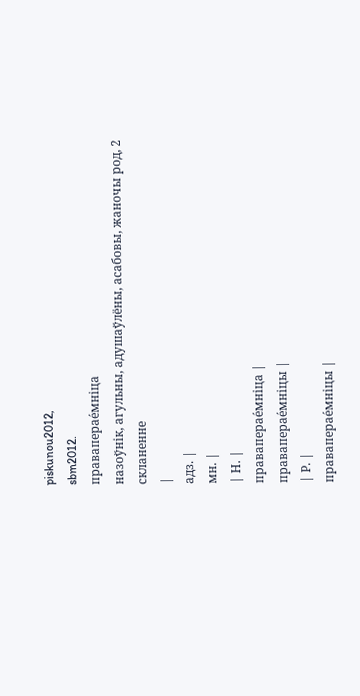piskunou2012,
sbm2012.
праваперае́мніца
назоўнік, агульны, адушаўлёны, асабовы, жаночы род, 2 скланенне
|
адз. |
мн. |
| Н. |
праваперае́мніца |
праваперае́мніцы |
| Р. |
праваперае́мніцы |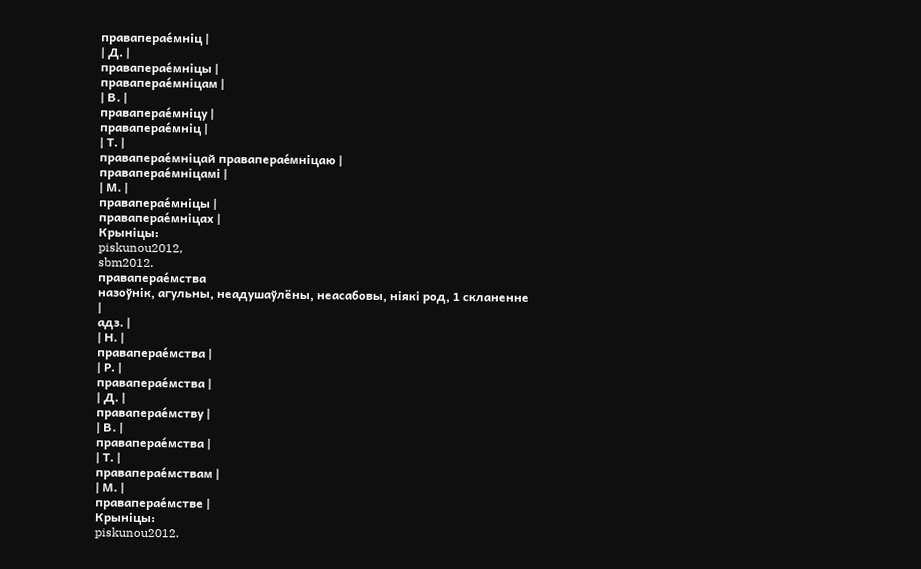праваперае́мніц |
| Д. |
праваперае́мніцы |
праваперае́мніцам |
| В. |
праваперае́мніцу |
праваперае́мніц |
| Т. |
праваперае́мніцай праваперае́мніцаю |
праваперае́мніцамі |
| М. |
праваперае́мніцы |
праваперае́мніцах |
Крыніцы:
piskunou2012,
sbm2012.
праваперае́мства
назоўнік, агульны, неадушаўлёны, неасабовы, ніякі род, 1 скланенне
|
адз. |
| Н. |
праваперае́мства |
| Р. |
праваперае́мства |
| Д. |
праваперае́мству |
| В. |
праваперае́мства |
| Т. |
праваперае́мствам |
| М. |
праваперае́мстве |
Крыніцы:
piskunou2012.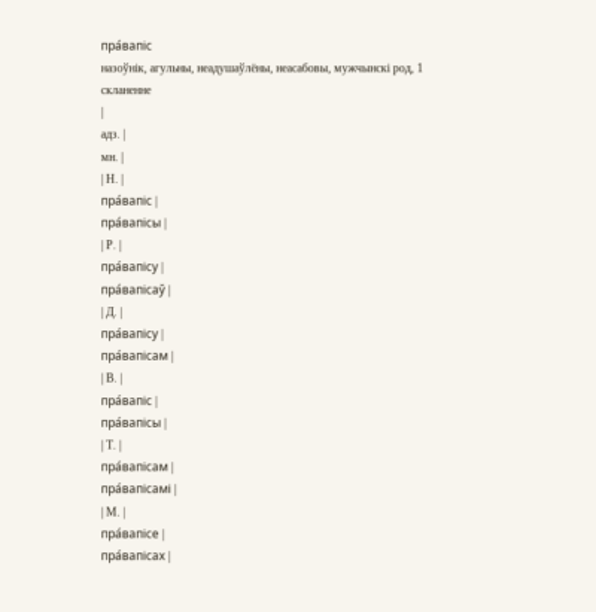пра́вапіс
назоўнік, агульны, неадушаўлёны, неасабовы, мужчынскі род, 1 скланенне
|
адз. |
мн. |
| Н. |
пра́вапіс |
пра́вапісы |
| Р. |
пра́вапісу |
пра́вапісаў |
| Д. |
пра́вапісу |
пра́вапісам |
| В. |
пра́вапіс |
пра́вапісы |
| Т. |
пра́вапісам |
пра́вапісамі |
| М. |
пра́вапісе |
пра́вапісах |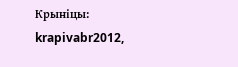Крыніцы:
krapivabr2012,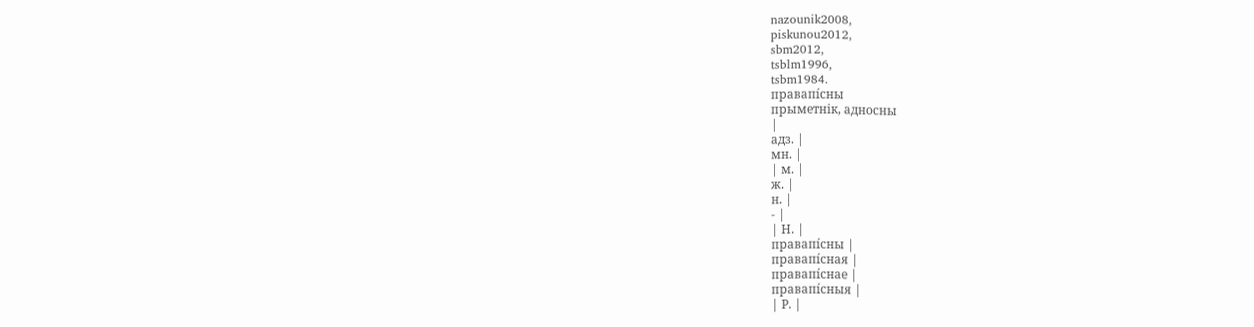nazounik2008,
piskunou2012,
sbm2012,
tsblm1996,
tsbm1984.
правапі́сны
прыметнік, адносны
|
адз. |
мн. |
| м. |
ж. |
н. |
- |
| Н. |
правапі́сны |
правапі́сная |
правапі́снае |
правапі́сныя |
| Р. |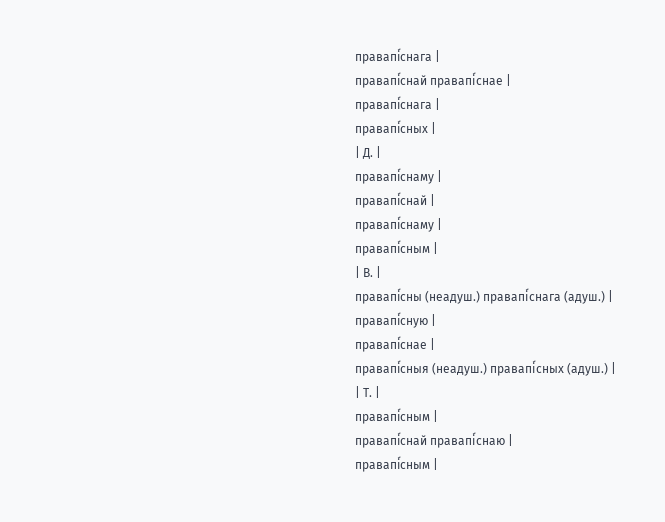правапі́снага |
правапі́снай правапі́снае |
правапі́снага |
правапі́сных |
| Д. |
правапі́снаму |
правапі́снай |
правапі́снаму |
правапі́сным |
| В. |
правапі́сны (неадуш.) правапі́снага (адуш.) |
правапі́сную |
правапі́снае |
правапі́сныя (неадуш.) правапі́сных (адуш.) |
| Т. |
правапі́сным |
правапі́снай правапі́снаю |
правапі́сным |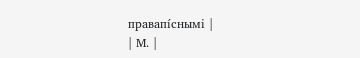правапі́снымі |
| М. |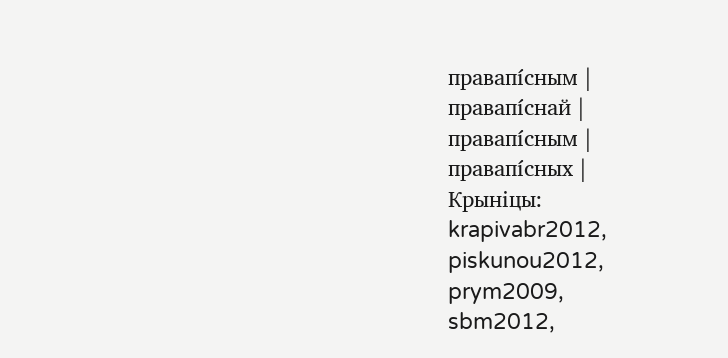правапі́сным |
правапі́снай |
правапі́сным |
правапі́сных |
Крыніцы:
krapivabr2012,
piskunou2012,
prym2009,
sbm2012,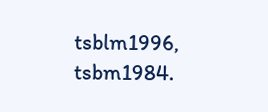tsblm1996,
tsbm1984.